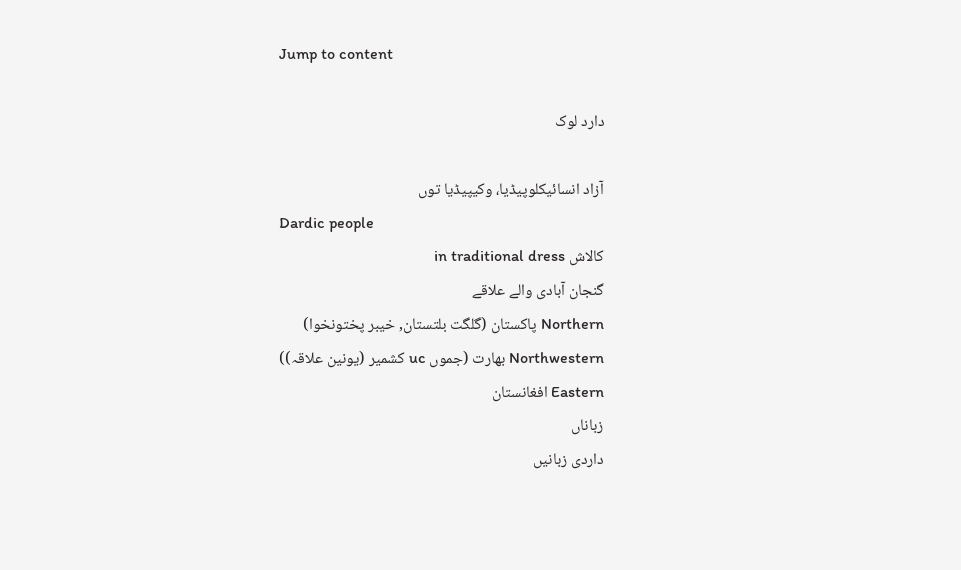Jump to content

دارد لوک

آزاد انسائیکلوپیڈیا، وکیپیڈیا توں
Dardic people
کالاش in traditional dress
گنجان آبادی والے علاقے
Northern پاکستان (گلگت بلتستان, خیبر پختونخوا)
Northwestern بھارت (جموں uc کشمیر (یونین علاقہ))
Eastern افغانستان
زباناں
داردی زبانیں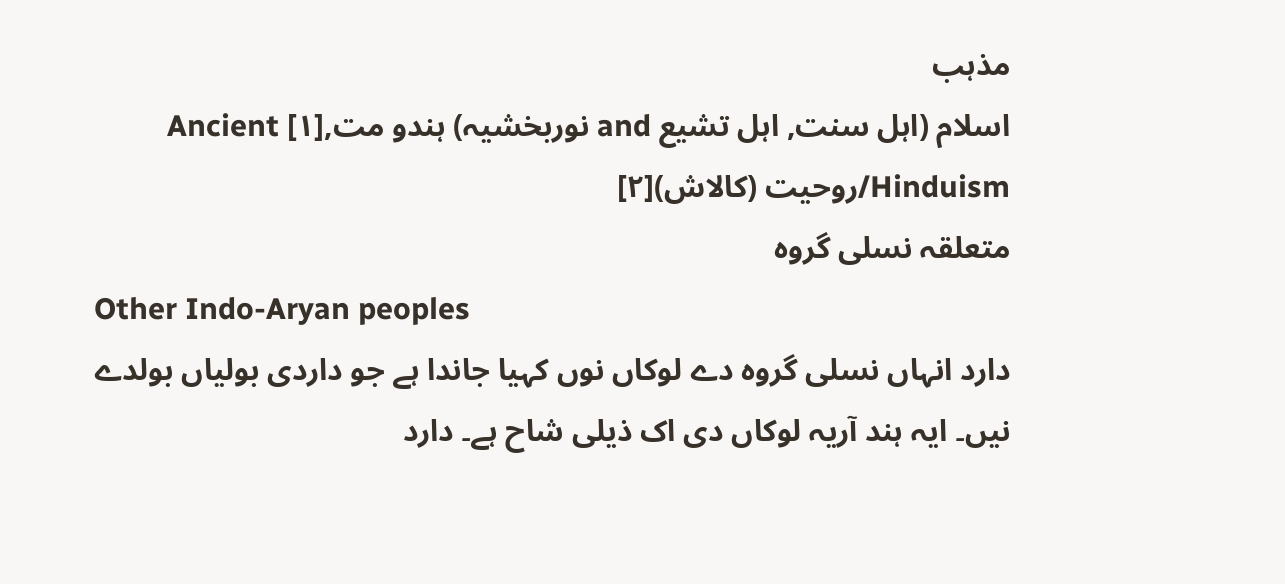مذہب
اسلام (اہل سنت, اہل تشیع and نوربخشیہ) ہندو مت,[۱] Ancient Hinduism/روحیت (کالاش)[۲]
متعلقہ نسلی گروہ
Other Indo-Aryan peoples
دارد انہاں نسلی گروہ دے لوکاں نوں کہیا جاندا ہے جو داردی بولیاں بولدے نیں۔ ایہ ہند آریہ لوکاں دی اک ذیلی شاح ہے۔ دارد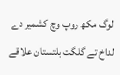لوگ مکھ روپ وچ کشمیر دے لداخ تے گلگت بلتستان علاقے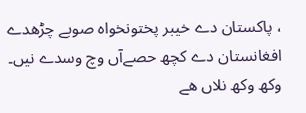، پاکستان دے خیبر پختونخواہ صوبے چڑھدے افغانستان دے کچھ حصےآں وچ وسدے نیں۔ وکھ وکھ نلاں ھے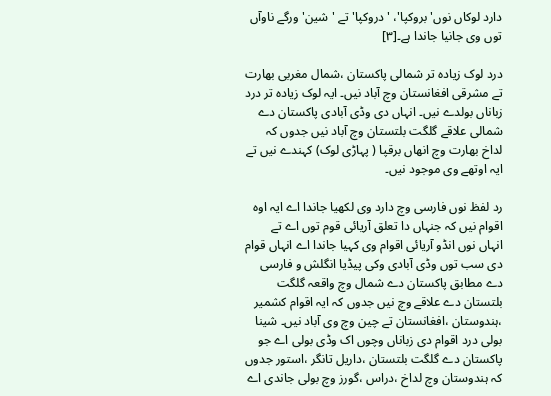دارد لوکاں نوں'بروکپا'، 'دروکپا' تے 'شین' ورگے ناوآں توں وی جانیا جاندا ہے۔[۳]

درد لوک زیادہ تر شمالی پاکستان ،شمال مغربی بھارت تے مشرقی افغانستان وچ آباد نيں۔ ایہ لوک زیادہ تر درد زباناں بولدے نيں۔ انہاں دی وڈی آبادی پاکستان دے شمالی علاقے گلگت بلتستان وچ آباد نيں جدوں کہ لداخ بھارت وچ انھاں برقپا ( پہاڑی لوک) کہندے نيں تے ایہ اوتھے وی موجود نيں۔

رد لفظ نوں فارسی وچ دارد وی لکھیا جاندا اے ایہ اوہ اقوام نيں کہ جنہاں دا تعلق آریائی قوم توں اے تے انہاں نوں انڈو آریائی اقوام وی کہیا جاندا اے انہاں قوام دی سب توں وڈی آبادی وکی پیڈیا انگلش و فارسی دے مطابق پاکستان دے شمال وچ واقعہ گلگت بلتستان دے علاقے وچ نيں جدوں کہ ایہ اقوام کشمیر ،ہندوستان ،افغانستان تے چین وچ وی آباد نيں۔ شینا بولی درد اقوام دی زباناں وچوں اک وڈی بولی اے جو پاکستان دے گلگت بلتستان ،داریل تانگر ،استور جدوں کہ ہندوستان وچ لداخ ،دراس ،گورز وچ بولی جاندی اے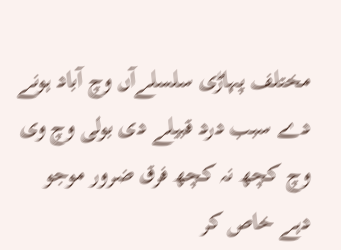مختلف پہاڑی سلسلےآں وچ آباد ہونے دے سبب درد قبیلے دی بولی وچ وی وچ کچھ نہ کچھ فرق ضرور موجو دہے خاص کر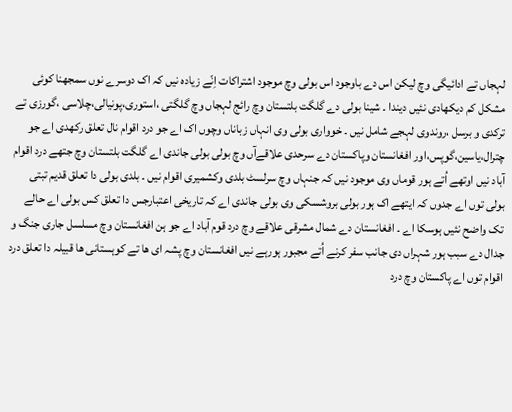لہجاں تے ادائیگی وچ لیکن اس دے باوجود اس بولی وچ موجود اشتراکات اِنّے زیادہ نيں کہ اک دوسرے نوں سمجھنا کوئی مشکل کم دیکھادی نئيں دیندا ۔ شینا بولی دے گلگت بلتستان وچ رائج لہجاں وچ گلگتی ،استوری،پونیالی،چلاسی ،گورزی تے ترکدی و برسل ،روندوی لہجے شامل نيں ۔ خوواری بولی وی انہاں زباناں وچوں اک اے جو درد اقوام نال تعلق رکھدی اے جو چترال،یاسین،گوپس،اور افغانستان وپاکستان دے سرحدی علاقےآں وچ بولی بولی جاندی اے گلگت بلتستان وچ جتھے درد اقوام آباد نيں اوتھے اُتے ہور قوماں وی موجود نيں کہ جنہاں وچ سرلسٹ بلدی وکشمیری اقوام نيں ۔ بلدی بولی دا تعلق قدیم تبتی بولی توں اے جدوں کہ ایتھے اک ہور بولی بروشسکی وی بولی جاندی اے کہ تاریخی اعتبارجس دا تعلق کس بولی اے حالے تک واضح نئيں ہوسکا اے ۔ افغانستان دے شمال مشرقی علاقے وچ درد قوم آباد اے جو ہن افغانستان وچ مسلسل جاری جنگ و جدال دے سبب ہور شہراں دی جانب سفر کرنے اُتے مجبور ہورہے نيں افغانستان وچ پشہ ای ھا تے کوہستانی ھا قبیلہ دا تعلق درد اقوام توں اے پاکستان وچ درد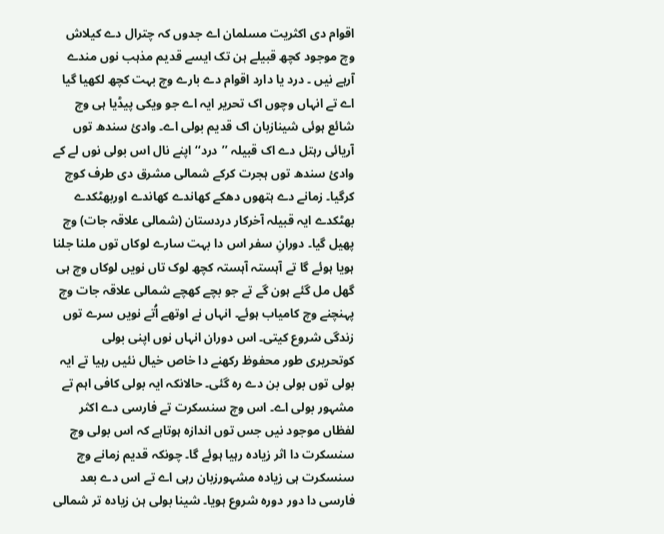اقوام دی اکثریت مسلمان اے جدوں کہ چترال دے کیلاش وچ موجود کچھ قبیلے ہن تک ايسے قدیم مذہب نوں مندے آرہے نيں ۔ درد یا دارد اقوام دے بارے وچ بہت کچھ لکھیا گیا اے تے انہاں وچوں اک تحریر ایہ اے جو ویکی پیڈیا ہی وچ شائع ہوئی شینازبان اک قدیم بولی اے۔ وادیٔ سندھ توں آریائی رہتل دے اک قبیلہ ’’درد‘‘ اپنے نال اس بولی نوں لے کے وادیٔ سندھ توں ہجرت کرکے شمالی مشرق دی طرف کوچ کرگیا۔ زمانے دے ہتھوں دھکے کھاندے کھاندے اوربھٹکدے بھٹکدے ایہ قبیلہ آخرکار دردستان (شمالی علاقہ جات) وچ پھیل گیا۔ دورانِ سفر اس دا بہت سارے لوکاں توں ملنا جلنا ہويا ہوئے گا تے آہستہ آہستہ کچھ لوک تاں نويں لوکاں وچ ہی گھل مل گئے ہون گے تے جو بچے کھچے شمالی علاقہ جات وچ پہنچنے وچ کامیاب ہوئے۔ انہاں نے اوتھے اُتے نويں سرے توں زندگی شروع کیتی۔ اس دوران انہاں نوں اپنی بولی کوتحریری طور محفوظ رکھنے دا خاص خیال نئيں رہیا تے ایہ بولی توں بولی بن دے رہ گئی۔ حالانکہ ایہ بولی کافی اہم تے مشہور بولی اے۔ اس وچ سنسکرت تے فارسی دے اکثر لفظاں موجود نيں جس توں اندازہ ہوتاہے کہ اس بولی وچ سنسکرت دا اثر زیادہ رہیا ہوئے گا۔ چونکہ قدیم زمانے وچ سنسکرت ہی زیادہ مشہورزبان رہی اے تے اس دے بعد فارسی دا دور دورہ شروع ہويا۔ شینا بولی ہن زیادہ تر شمالی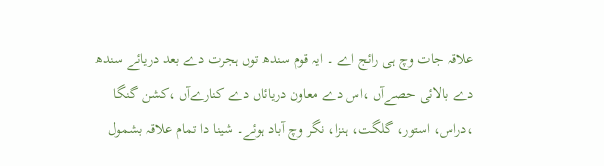علاقہ جات وچ ہی رائج اے ۔ ایہ قوم سندھ توں ہجرت دے بعد دریائے سندھ دے بالائی حصےآں ،اس دے معاون دریائاں دے کنارےآں ،کشن گنگا ،دراس، استور، گلگت، ہنزا، نگر وچ آباد ہوئے۔ شینا دا تمام علاقہ بشمول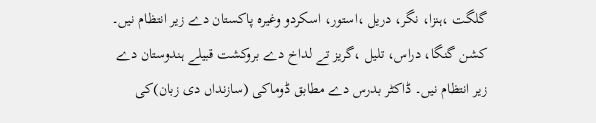گلگت ،ہنزا، نگر، دریل ،استور، اسکردو وغیرہ پاکستان دے زیر انتظام نيں۔ کشن گنگا، دراس، تلیل ،گریز تے لداخ دے بروکشت قبیلے ہندوستان دے زیر انتظام نيں۔ ڈاکٹر بدرس دے مطابق ڈوماکی (سازنداں دی زبان)کی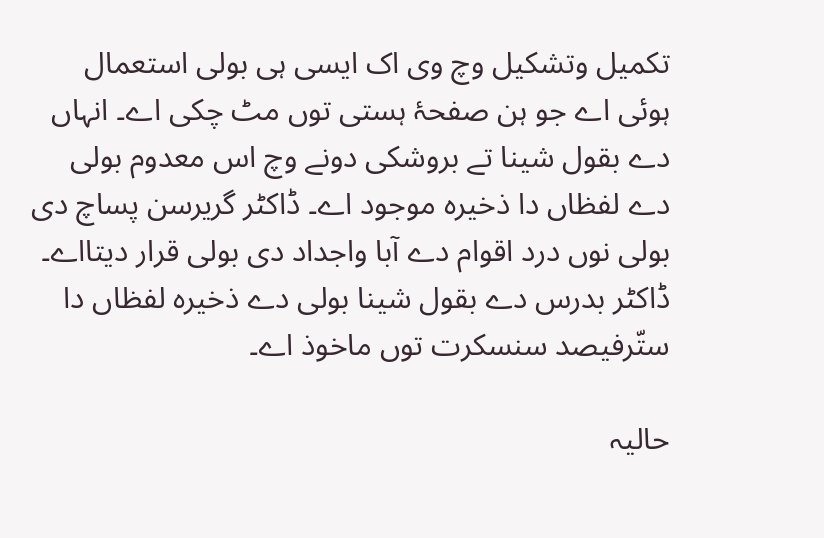تکمیل وتشکیل وچ وی اک ایسی ہی بولی استعمال ہوئی اے جو ہن صفحۂ ہستی توں مٹ چکی اے۔ انہاں دے بقول شینا تے بروشکی دونے وچ اس معدوم بولی دے لفظاں دا ذخیرہ موجود اے۔ ڈاکٹر گریرسن پساچ دی بولی نوں درد اقوام دے آبا واجداد دی بولی قرار دیتااے۔ ڈاکٹر بدرس دے بقول شینا بولی دے ذخیرہ لفظاں دا ستّرفیصد سنسکرت توں ماخوذ اے۔

حالیہ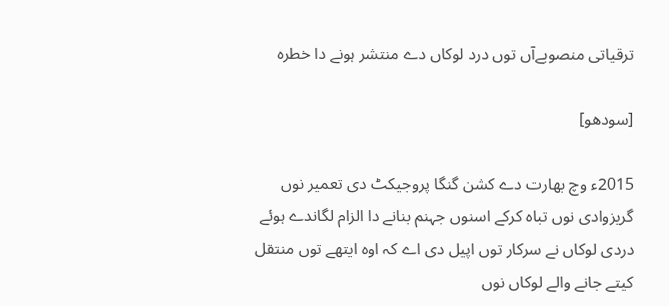ترقیاتی منصوبےآں توں درد لوکاں دے منتشر ہونے دا خطرہ

[سودھو]

2015ء وچ بھارت دے کشن گنگا پروجیکٹ دی تعمیر نوں گریزوادی نوں تباہ کرکے اسنوں جہنم بنانے دا الزام لگاندے ہوئے دردی لوکاں نے سرکار توں اپیل دی اے کہ اوہ ایتھے توں منتقل کیتے جانے والے لوکاں نوں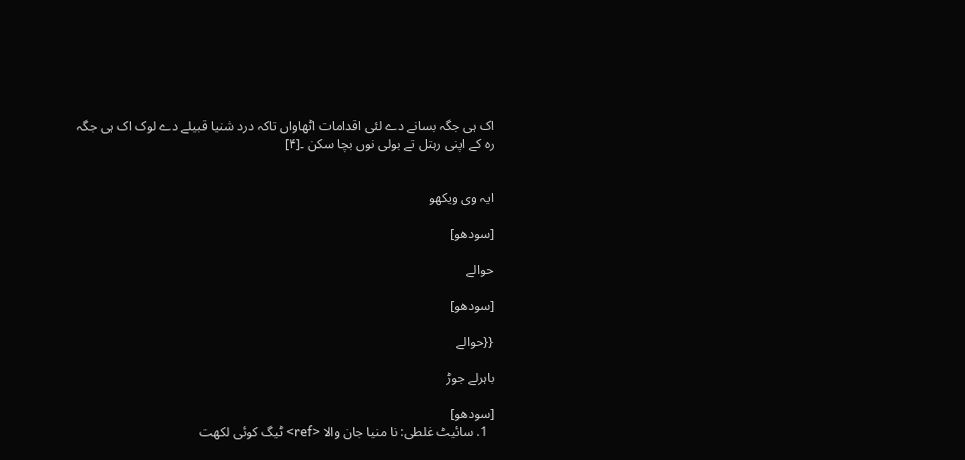اک ہی جگہ بسانے دے لئی اقدامات اٹھاواں تاکہ درد شنیا قبیلے دے لوک اک ہی جگہ رہ کے اپنی رہتل تے بولی نوں بچا سکن ۔[۴]


ایہ وی ویکھو

[سودھو]

حوالے

[سودھو]

{{حوالے

باہرلے جوڑ

[سودھو]
  1. سائیٹ غلطی: نا منیا جان والا <ref> ٹیگ کوئی لکھت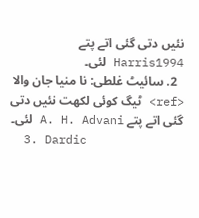نئیں دتی گئی اتے پتے Harris1994 لئی۔
  2. سائیٹ غلطی: نا منیا جان والا <ref> ٹیگ کوئی لکھت نئیں دتی گئی اتے پتے A. H. Advani لئی۔
  3. Dardic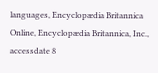languages, Encyclopædia Britannica Online, Encyclopædia Britannica, Inc., accessdate 8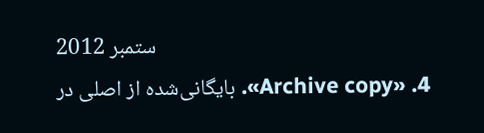ستمبر 2012
  4. «Archive copy». بایگانی‌شده از اصلی در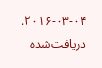۲۰۱۶-۰۳-۰۴. دریافت‌شده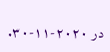در ۲۰۲۰-۱۱-۳۰.